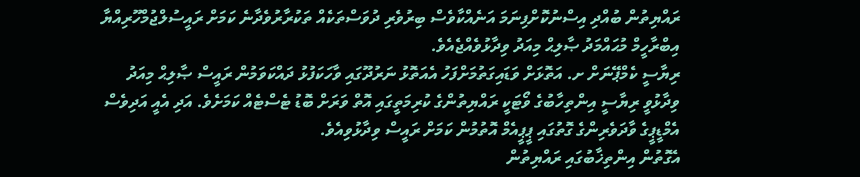ރައްޔިތުން ބުއްދި އިސްނުކޮށްފިނަމަ އަނެއްކާވެސް ބިރުވެރި ދުވަސްތަކެއް ތަކުރާރުވެދާނެ ކަމަށް ރައީސުލްޖުމްހޫރިއްޔާ އިބްރާހީމް މުޙައްމަދު ޞާލިޙް މިއަދު ވިދާޅުވެއްޖެއެވެ.
ރިޔާސީ ކެމްޕޭނަށް ށ. އަތޮޅަށް ވަޑައިގަތުމަށްފަހު އެއަތޮޅު ނަރުދޫގައި ވާހަކަފުޅު ދައްކަވަމުން ރައީސް ޞާލިޙް މިއަދު ވިދާޅުވީ ރިޔާސީ އިންތިހާބުގެ ވޯޓަކީ ރައްޔިތުންގެ ކުރިމަތީގައި އޮތް ވަރަށް ބޮޑު ޓެސްޓެއް ކަމަށެވެ. އަދި އެއީ އަދިވެސް އެމްޑީޕީގެ ވާދަވެރިންގެ ގޮތުގައި ޕީޕީއެމް އޮތުމުން ކަމަށް ރައީސް ވިދާޅުވިއެވެ.
އެގޮތުން އިންތިޚާބުގައި ރައްޔިތުން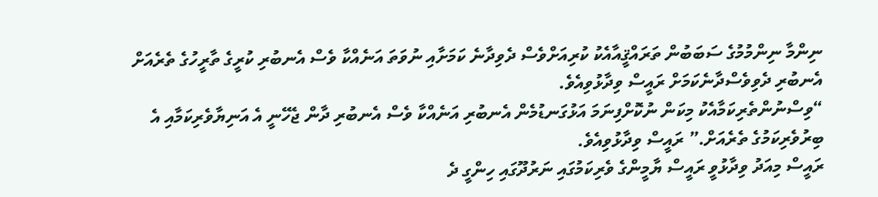ނިންމާ ނިންމުމުގެ ސަބަބުން ތަރައްޤީއާއެކު ކުރިއަށްވެސް ދެވިދާނެ ކަމަށާއި ނުވަތަ އަނެއްކާ ވެސް އެނބުރި ކުރީގެ ތާރީހުގެ ތެރެއަށް އެނބުރި ދެވިވެސްދާނެކަމަށް ރައީސް ވިދާޅުވިއެވެ.
“ވިސްނުންތެރިކަމާއެކު މިކަން ނުކޮށްފިނަމަ އަޅުގަނޑުމެން އެނބުރި އަނެއްކާ ވެސް އެނބުރި ދާން ޖެހޭނީ އެ އަނިޔާވެރިކަމާއި އެ ބިރުވެރިކަމުގެ ތެރެއަށް.” ރައީސް ވިދާޅުވިއެވެ.
ރައީސް މިއަދު ވިދާޅުވީ ރައީސް ޔާމީންގެ ވެރިކަމުގައި ނަރުދޫގައި ހިންގީ ދެ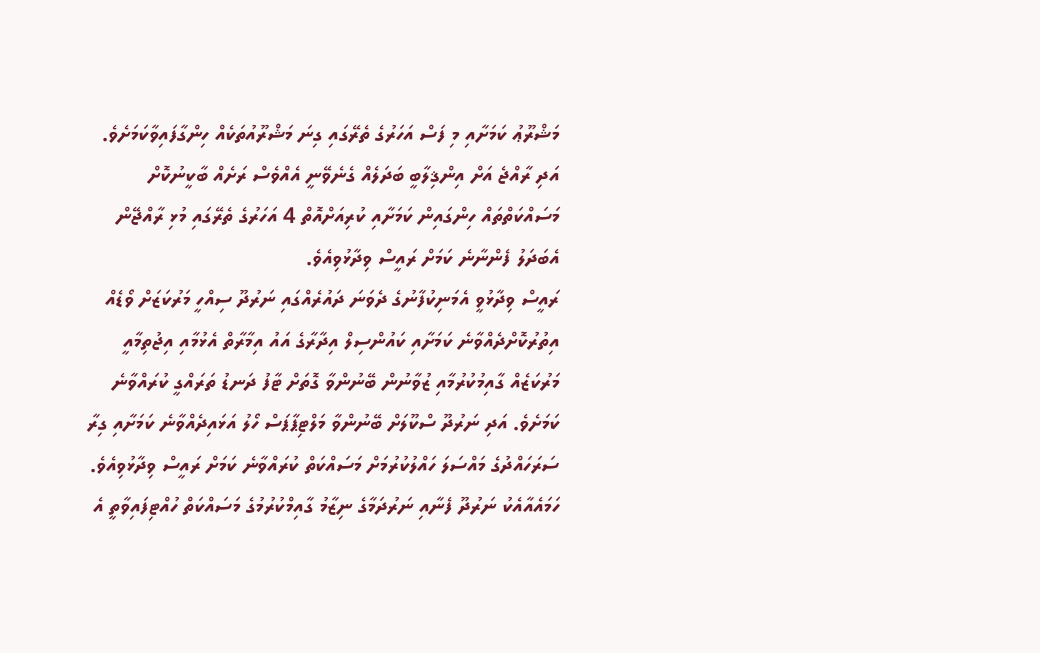މަޝްރޫޢު ކަމަށާއި މި ފަސް އަހަރުގެ ތެރޭގައި ގިނަ މަޝްރޫއުތަކެއް ހިންގާފައިވާކަމަށެވެ. އަދި ރާއްޖެ އަށް އިންޤިލާބީ ބަދަލެއް ގެނެވޭނީ އެއްވެސް ރަށެއް ބާކީނުކޮށް މަސައްކަތްތައް ހިންގައިން ކަމަށާއި ކުރިއަށްއޮތް 4 އަހަރުގެ ތެރޭގައި މުޅި ރާއްޖޭން އެބަދަލު ފެންނާނެ ކަމަށް ރައީސް ވިދާޅުވިއެވެ.
ރައީސް ވިދާޅުވީ އެމަނިކުފާނުގެ ދެވަނަ ދައުރެއްގައި ނަރުދޫ ސިއްހީ މަރުކަޒަށް ވޯޑެއް އިތުރުކޮށްދެއްވާނެ ކަމަށާއި ކައުންސިލް އިދާރާގެ އައު އިމާރާތް އެޅުމާއި އިޖުތިމާއީ މަރުކަޒެއް ގާއިމުކުރުމާއި ޒުވާނުން ބޭނުންވާ ގޮތަށް ޓާފު ދަނޑު ތަރައްގީ ކުރައްވާނެ ކަމަށެވެ. އަދި ނަރުދޫ ސްކޫލަށް ބޭނުންވާ މަލްޓިޕާޕަސް ހޯލު އަޅައިދެއްވާނެ ކަމަށާއި ގިރާ ސަރަހައްދުގެ މައްސަލަ ހައްލުކުރުމަށް މަސައްކަތް ކުރައްވާނެ ކަމަށް ރައީސް ވިދާޅުވިއެވެ.
ހަމައެއާއެކު ނަރުދޫ ފެނާއި ނަރުދަމާގެ ނިޒާމު ގާއިމްކުރުމުގެ މަސައްކަތް ހުއްޓިފައިވާތީ އެ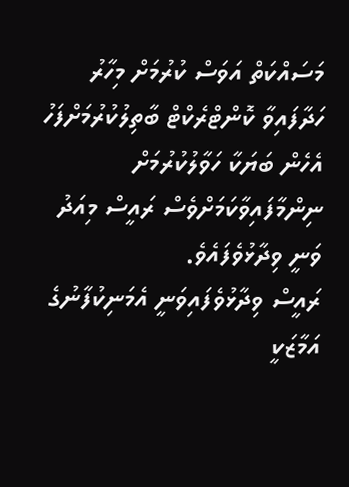މަސައްކަތް އަވަސް ކުރުމަށް މިހާރު ހަދާފައިވާ ކޮންޓްރެކްޓް ބާތިލުކުރުމަށްފަހު އެހެން ބަޔަކާ ހަވާލުކުރުމަށް ނިންމާފައިވާކަމަށްވެސް ރައީސް މިއަދު ވަނީ ވިދާޅުވެފައެވެ.
ރައީސް ވިދާޅުވެފައިވަނީ އެމަނިކުފާނުގެ އަމާޒަކީ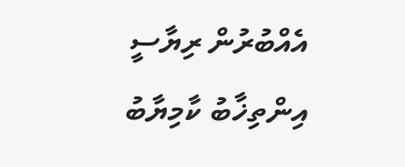އެއްބުރުން ރިޔާސީ އިންތިޚާބު ކާމިޔާބު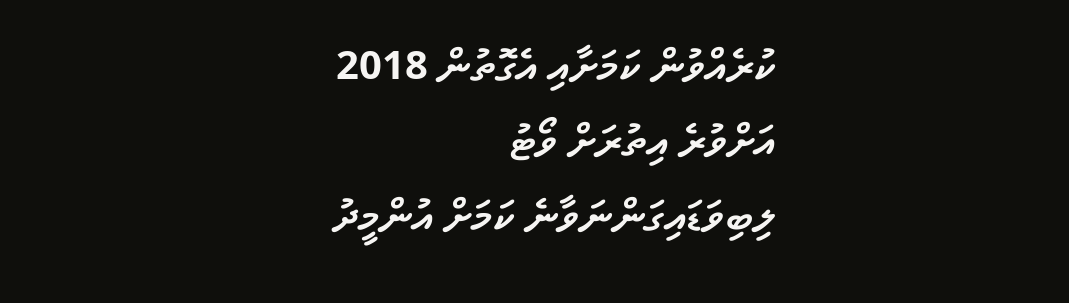ކުރެއްވުން ކަމަށާއި އެގޮތުން 2018 އަށްވުރެ އިތުރަށް ވޯޓު ލިބިވަޑައިގަންނަވާނެ ކަމަށް އުންމީދު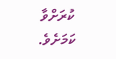ކުރަށްވާ ކަމަށެވެ.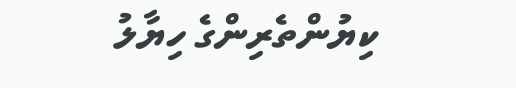ކިޔުންތެރިންގެ ހިޔާލު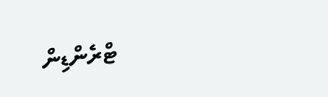ޓްރެންޑިން